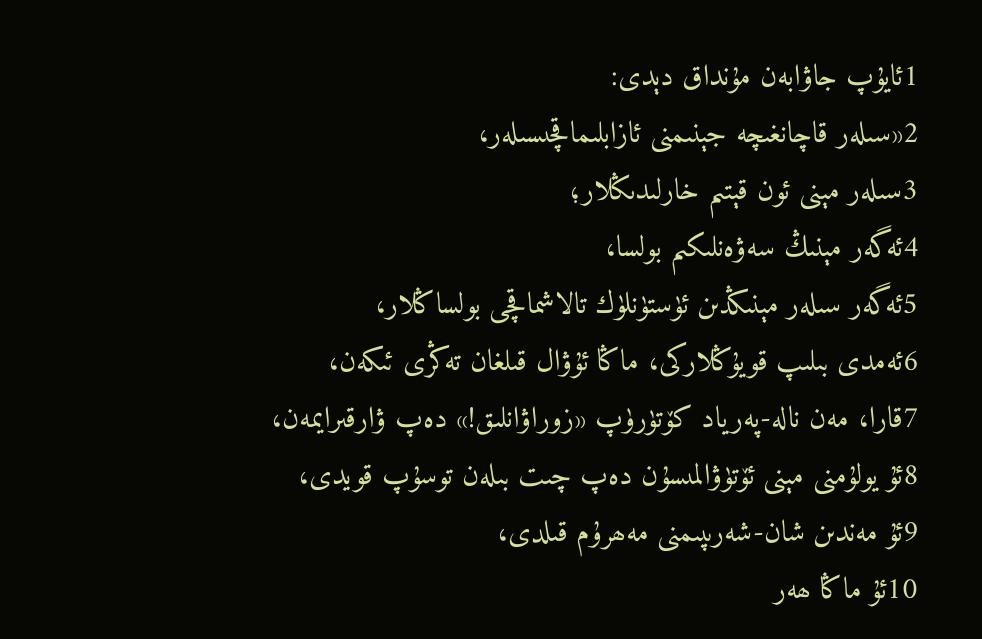1ئايۇپ جاۋابەن مۇنداق دېدى:
2«سىلەر قاچانغىچە جېنىمنى ئازابلىماقچىسىلەر،
3سىلەر مېنى ئون قېتىم خارلىدىڭلار؛
4ئەگەر مېنىڭ سەۋەنلىكىم بولسا،
5ئەگەر سىلەر مېنىڭدىن ئۈستۈنلۈك تالاشماقچى بولساڭلار،
6ئەمدى بىلىپ قويۇڭلاركى، ماڭا ئۇۋال قىلغان تەڭرى ئىكەن،
7قارا، مەن نالە-پەرياد كۆتۈرۈپ «زوراۋانلىق!» دەپ ۋارقىرايمەن،
8ئۇ يولۇمنى مېنى ئۆتۈۋالمىسۇن دەپ چىت بىلەن توسۇپ قويدى،
9ئۇ مەندىن شان-شەرىپىمنى مەھرۇم قىلدى،
10ئۇ ماڭا ھەر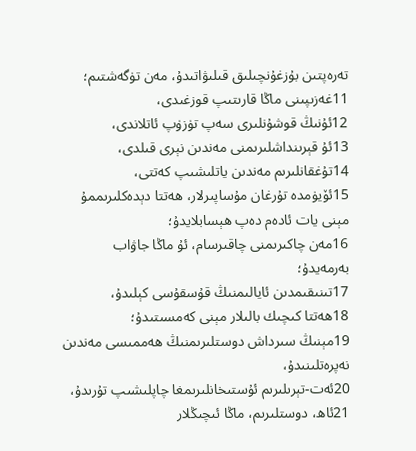تەرەپتىن بۇزغۇنچىلىق قىلىۋاتىدۇ، مەن تۈگەشتىم؛
11غەزىپىنى ماڭا قارىتىپ قوزغىدى،
12ئۇنىڭ قوشۇنلىرى سەپ تۈزۈپ ئاتلاندى،
13ئۇ قېرىنداشلىرىمنى مەندىن نېرى قىلدى،
14تۇغقانلىرىم مەندىن ياتلىشىپ كەتتى،
15ئۆيۈمدە تۇرغان مۇساپىرلار، ھەتتا دېدەكلىرىممۇ مېنى يات ئادەم دەپ ھېسابلايدۇ؛
16مەن چاكىرىمنى چاقىرسام، ئۇ ماڭا جاۋاب بەرمەيدۇ؛
17تىنىقىمدىن ئايالىمنىڭ قۇسقۇسى كېلىدۇ،
18ھەتتا كىچىك بالىلار مېنى كەمسىتىدۇ؛
19مېنىڭ سىرداش دوستلىرىمنىڭ ھەممىسى مەندىن نەپرەتلىنىدۇ،
20ئەت-تېرىلىرىم ئۇستىخانلىرىمغا چاپلىشىپ تۇرىدۇ،
21ئاھ، دوستلىرىم، ماڭا ئىچىڭلار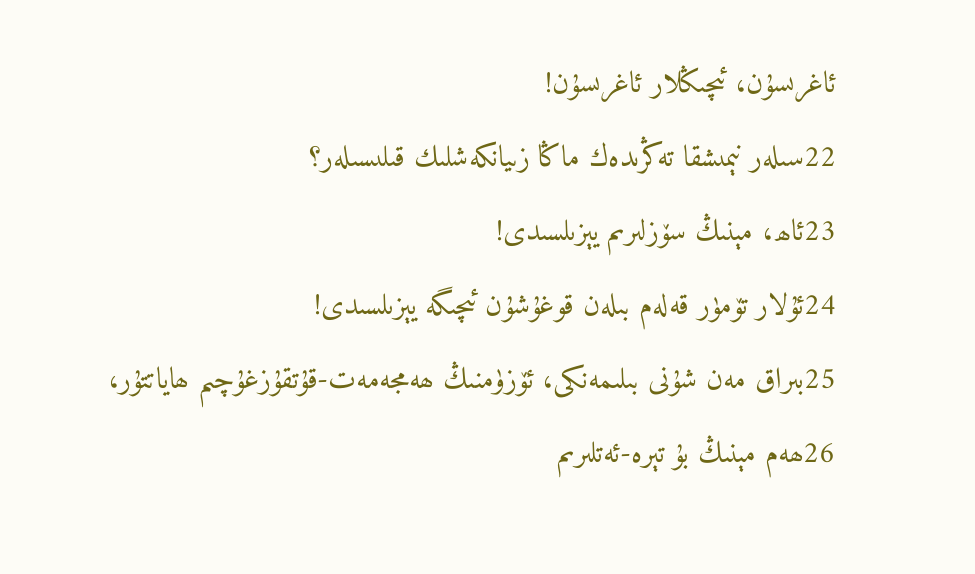ئاغرىسۇن، ئىچىڭلار ئاغرىسۇن!
22سىلەر نېمىشقا تەڭرىدەك ماڭا زىيانكەشلىك قىلىسىلەر؟
23ئاھ، مېنىڭ سۆزلىرىم يېزىلسىدى!
24ئۇلار تۆمۈر قەلەم بىلەن قوغۇشۇن ئىچىگە يېزىلسىدى!
25بىراق مەن شۇنى بىلىمەنكى، ئۆزۈمنىڭ ھەمجەمەت-قۇتقۇزغۇچىم ھاياتتۇر،
26ھەم مېنىڭ بۇ تېرە-ئەتلىرىم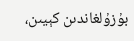بۇزۇلغاندىن كېيىن،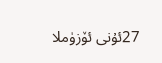27ئۇنى ئۆزۈملا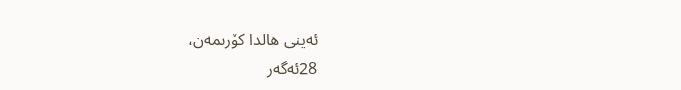ئەينى ھالدا كۆرىمەن،
28ئەگەر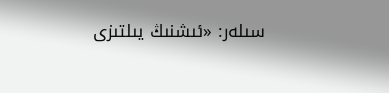سىلەر: «ئىشنىڭ يىلتىزى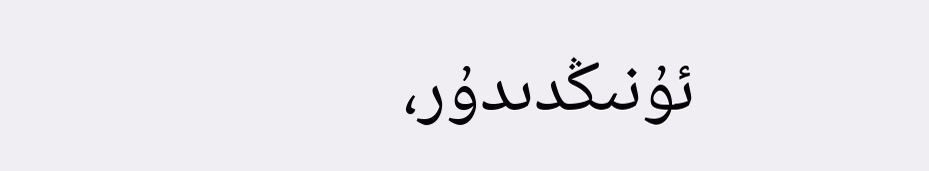ئۇنىڭدىدۇر،